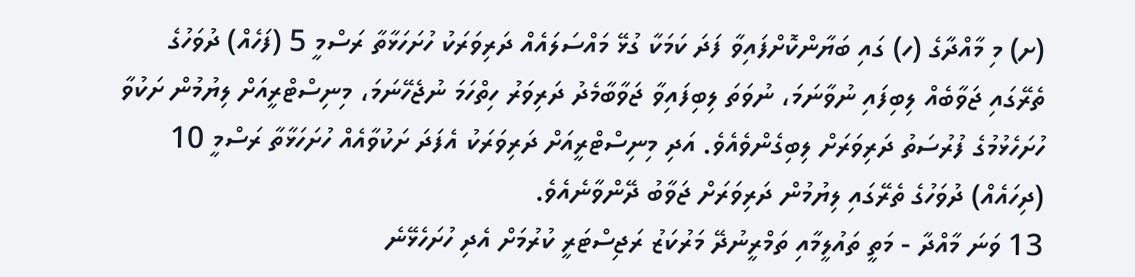(ށ) މި މާއްދާގެ (ހ) ގައި ބަޔާންކޮށްފައިވާ ފަދަ ކަމަކާ ގުޅޭ މައްސަލައެއް ދަރިވަރަކު ހުށަހަޅާތާ ރަސްމީ 5 (ފަހެއް) ދުވަހުގެ ތެރޭގައި ޖަވާބެއް ލިބިފައި ނުވާނަމަ، ނުވަތަ ލިބިފައިވާ ޖަވާބާމެދު ދަރިވަރު ހިތްހަމަ ނުޖެހޭނަމަ، މިނިސްޓްރީއަށް ލިޔުމުން ށަކުވާ ހުށަހެޅުމުގެ ފުރުސަތު ދަރިވަރަށް ލިބިގެންވެއެވެ. އަދި މިނިސްޓްރީއަށް ދަރިވަރަކު އެފަދަ ށަކުވާއެއް ހުށަހަޅާތާ ރަސްމީ 10 (ދިހައެއް) ދުވަހުގެ ތެރޭގައި ލިޔުމުން ދަރިވަރަށް ޖަވާބު ދޭންވާނެއެވެ.
13 ވަނަ މާއްދާ - މަތީ ތައުލީމާއި ތަމްރީނުދޭ މަރުކަޒު ރަޖިސްޓަރީ ކުރުމަށް އެދި ހުށަހެޅޭނެ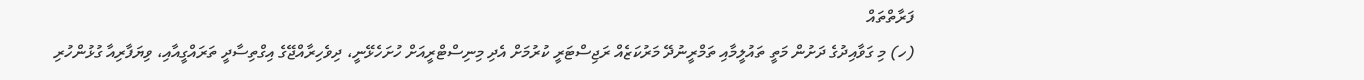ފަރާތްތައް
(ހ) މި ގަވާއިދުގެ ދަށުން މަތީ ތައުލީމާއި ތަމްރީނުދޭ މަރުކަޒެއް ރަޖިސްޓަރީ ކުރުމަށް އެދި މިނިސްޓްރީއަށް ހުށަހެޅޭނީ، ދިވެހިރާއްޖޭގެ އިގްތިސާދީ ތަރައްގީއާއި، ވިޔަފާރިއާ ގުޅުންހުރި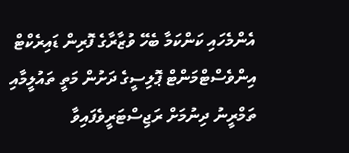އެންމެހައި ކަންކަމާ ބެހޭ ވުޒާރާގެ ފޮރިން ޑައިރެކްޓް އިންވެސްޓްމަންޓް ޕޮލިސީގެ ދަށުން މަތީ ތައުލީމާއި ތަމްރީނު ދިނުމަށް ރަޖިސްޓަރީވެފައިވާ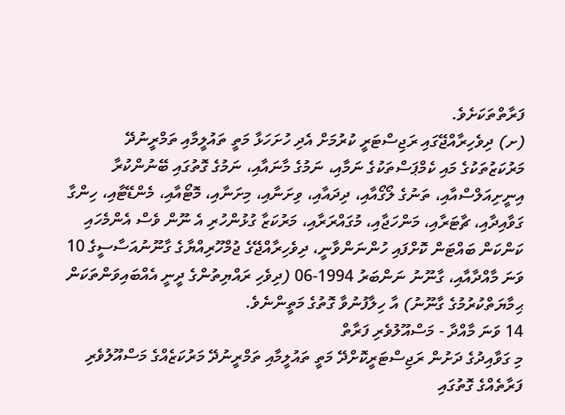ފަރާތްތަކަށެވެ.
(ށ) ދިވެހިރާއްޖޭގައި ރަޖިސްޓަރީ ކުރުމަށް އެދި ހުށަހަޅާ މަތީ ތައުލީމާއި ތަމްރީނުދޭ މަރުކަޒުތަކުގެ މައި ކެމްޕަސްތަކުގެ ނަމާއި، ނަމުގެ މާނައާއި، ނަމުގެ ގޮތުގައި ބޭނުންކުރާ އިނީށިއަލްސްއާއި، ތަނުގެ ލޯގޯއާއި، ދިދައާއި، ވިށަނާއި، މިށަނާއި، މޮޓޯއާއި، މެންޑޭޓާއި، ހިންގާ ގަވާއިދާއި، ޗާޓަރާއި، މަންހަޖާއި، މުގައްރަރާއި، މަރުކަޒާ ގުޅުންހުރި އެ ނޫން ވެސް އެންމެހައި ކަންކަން ބައްޓަން ކޮށްފައި ހުންނަންވާނީ، ދިވެހިރާއްޖޭގެ ޖުމްހޫރިއްޔާގެ ގާނޫނުއަސާސީގެ 10 ވަނަ މާއްދާއާއި، ގާނޫނު ނަންބަރު 1994-06 (ދިވެހި ރައްޔިތުންގެ ދީނީ އެއްބައިވަންތަކަން ޙިމާޔަތްކުރުމުގެ ގާނޫނު) އާ ހިލާފުނުވާ ގޮތުގެ މަތީންނެވެ.
14 ވަނަ މާއްދާ - މަސްއޫލުވެރި ފަރާތް
މި ގަވާއިދުގެ ދަށުން ރަޖިސްޓަރީކޮށްދޭ މަތީ ތައުލީމާއި ތަމްރީނުދޭ މަރުކަޒެއްގެ މަސްއޫލުވެރި ފަރާތެއްގެ ގޮތުގައި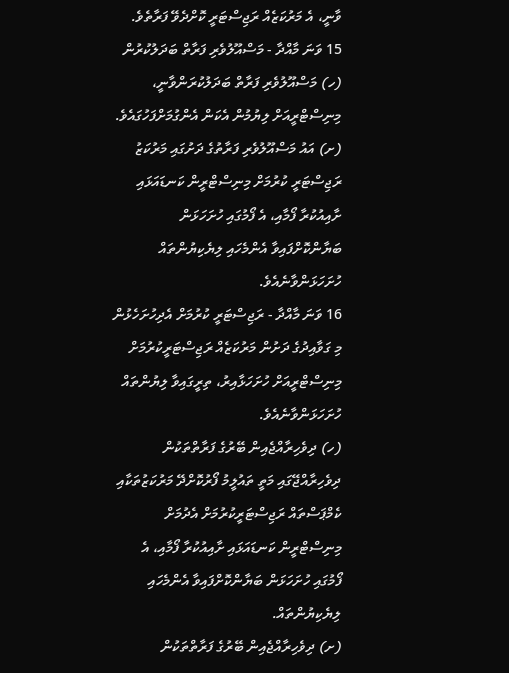ވާނީ، އެ މަރުކަޒެއް ރަޖިސްޓަރީ ކޮށްދެވޭ ފަރާތެވެ.
15 ވަނަ މާއްދާ - މަސްއޫލުވެރި ފަރާތް ބަދަލުކުރުން
(ހ) މަސްއޫލުވެރި ފަރާތް ބަދަލުކުރަންވާނީ، މިނިސްޓްރީއަށް ލިޔުމުން އެކަން އެންގުމަށްފަހުގައެވެ.
(ށ) އައު މަސްއޫލުވެރި ފަރާތުގެ ދަށުގައި މަރުކަޒު ރަޖިސްޓަރީ ކުރުމަށް މިނިސްޓްރީން ކަނޑައަޅައި ށާއިއުކުރާ ފޯމާއި، އެ ފޯމުގައި ހުށަހަޅަން ބަޔާންކޮށްފައިވާ އެންމެހައި ލިޔެކިޔުންތައް ހުށަހަޅަންވާނެއެވެ.
16 ވަނަ މާއްދާ - ރަޖިސްޓަރީ ކުރުމަށް އެދިހުށަހެޅުން
މި ގަވާއިދުގެ ދަށުން މަރުކަޒެއް ރަޖިސްޓަރީކުރުމަށް މިނިސްޓްރީއަށް ހުށަހަޅާއިރު، ތިރީގައިވާ ލިޔުންތައް ހުށަހަޅަންވާނެއެވެ.
(ހ) ދިވެހިރާއްޖެއިން ބޭރުގެ ފަރާތްތަކުން ދިވެހިރާއްޖޭގައި މަތީ ތައުލީމު ފޯރުކޮށްދޭ މަރުކަޒުތަކާއި ކެމްޕަސްތައް ރަޖިސްޓަރީކުރުމަށް އެދުމަށް މިނިސްޓްރީން ކަނޑައަޅައި ށާއިއުކުރާ ފޯމާއި، އެ ފޯމުގައި ހުށަހަޅަން ބަޔާންކޮށްފައިވާ އެންމެހައި ލިޔެކިޔުންތައް.
(ށ) ދިވެހިރާއްޖެއިން ބޭރުގެ ފަރާތްތަކުން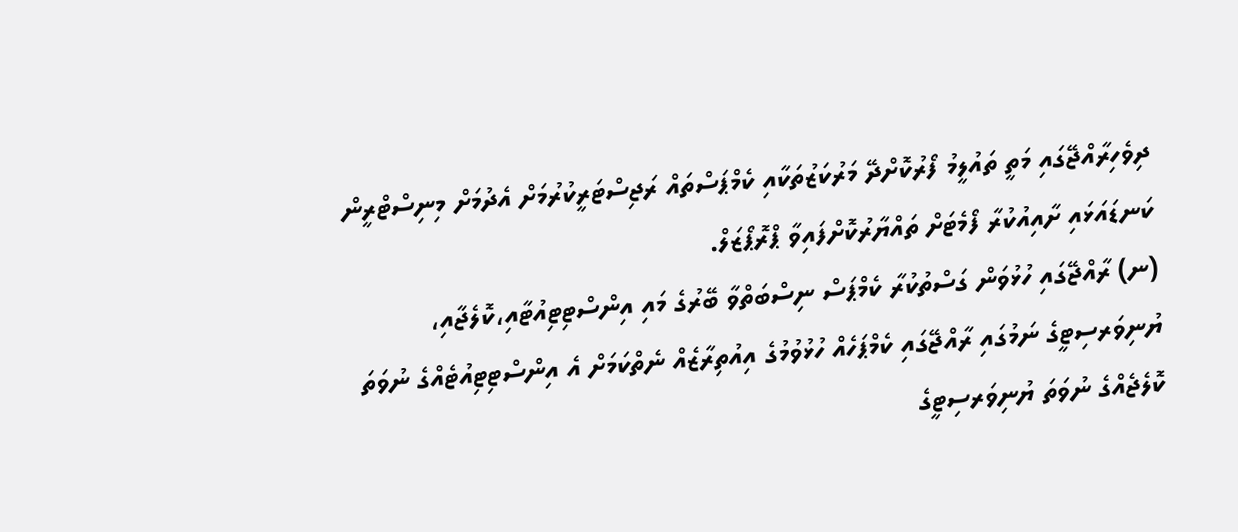ދިވެހިރާއްޖޭގައި މަތީ ތައުލީމު ފޯރުކޮށްދޭ މަރުކަޒުތަކާއި ކެމްޕަސްތައް ރަޖިސްޓަރީކުރުމަށް އެދުމަށް މިނިސްޓްރީން ކަނޑައަޅައި ށާއިއުކުރާ ފޯމެޓަށް ތައްޔާރުކޮށްފައިވާ ޕްރޮޕޯޒަލް.
(ނ) ރާއްޖޭގައި ހުޅުވަން ގަސްތުކުރާ ކެމްޕަސް ނިސްބަތްވާ ބޭރުގެ މައި އިންސްޓިޓިއުޓާއި،ކޮލެޖާއި، ޔުނިވަރސިޓީގެ ނަމުގައި ރާއްޖޭގައި ކެމްޕަހެއް ހުޅުވުމުގެ އިއުތިރާޒެއް ނެތްކަމަށް އެ އިންސްޓިޓިއުޓެއްގެ ނުވަތަ ކޮލެޖެއްގެ ނުވަތަ ޔުނިވަރސިޓީގެ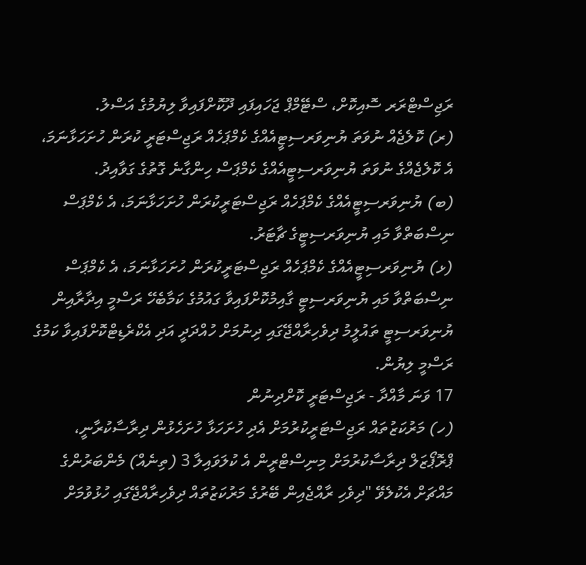ރަޖިސްޓްރަރ ސޮއިކޮށް، ސްޓޭމްޕް ޖަހައިފައި ދޫކޮށްފައިވާ ލިޔުމުގެ އަސްލު.
(ރ) ކޮލެޖެއް ނުވަތަ ޔުނިވަރސިޓީއެއްގެ ކެމްޕަހެއް ރަޖިސްޓަރީ ކުރަން ހުށަހަޅާނަމަ، އެ ކޮލެޖެއްގެ ނުވަތަ ޔުނިވަރސިޓީއެއްގެ ކެމްޕަސް ހިންގާނެ ގޮތުގެ ގަވާއިދު.
(ބ) ޔުނިވަރސިޓީއެއްގެ ކެމްޕަހެއް ރަޖިސްޓަރީކުރަން ހުށަހަޅާނަމަ، އެ ކެމްޕަސް ނިސްބަތްވާ މައި ޔުނިވަރސިޓީގެ ޗާޓަރު.
(ޅ) ޔުނިވަރސިޓީއެއްގެ ކެމްޕަހެއް ރަޖިސްޓަރީކުރަން ހުށަހަޅާނަމަ، އެ ކެމްޕަސް ނިސްބަތްވާ މައި ޔުނިވަރސިޓީ ގާއިމުކޮށްފައިވާ ގައުމުގެ ކަމާބެހޭ ރަސްމީ އިދާރާއިން ޔުނިވަރސިޓީ ތައުލީމު ދިވެހިރާއްޖޭގައި ދިނުމަށް ހުއްދަދީ އަދި އެކްރެޑިޓްކޮށްފައިވާ ކަމުގެ ރަސްމީ ލިޔުން.
17 ވަނަ މާއްދާ - ރަޖިސްޓަރީ ކޮށްދިނުން
(ހ) މަރުކަޒުތައް ރަޖިސްޓަރީކުރުމަށް އެދި ހުށަހަޅާ ހުށަހެޅުން ދިރާސާކުރާނީ، ޕްރޮޕޯޒަލް ދިރާސާކުރުމަށް މިނިސްޓްރީން އެ ކުލަވައިލާ 3 (ތިނެއް) މެންބަރުންގެ މައްޗަށް އެކުލެވޭ "ދިވެހި ރާއްޖެއިން ބޭރުގެ މަރުކަޒުތައް ދިވެހިރާއްޖޭގައި ހުޅުވުމަށް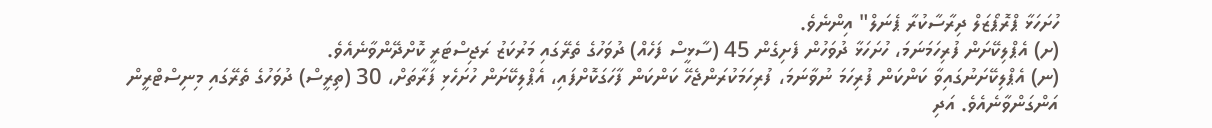ހުށަހަޅާ ޕްރޮޕޯޒަލް ދިރާސާކުރާ ޕެނަލް" އިންނެވެ.
(ށ) އެޕްލިކޭށަން ފުރިހަމަނަމަ، ހުށަހަޅާ ދުވަހުން ފެށިގެން 45 (ސާޅީސް ފަހެއް) ދުވަހުގެ ތެރޭގައި މަރުކަޒު ރަޖިސްޓަރީ ކޮށްދޭންވާނެއެވެ.
(ނ) އެޕްލިކޭށަނުގައިވާ ކަންކަން ފުރިހަމަ ނުވާނަމަ، ފުރިހަމަކުރަންޖެހޭ ކަންކަން ފާހަގަކޮށްފައި، އެޕްލިކޭށަން ހުށަހެޅި ފަރާތަށް، 30 (ތިރީސް) ދުވަހުގެ ތެރޭގައި މިނިސްޓްރީން އަންގަންވާނެއެވެ. އަދި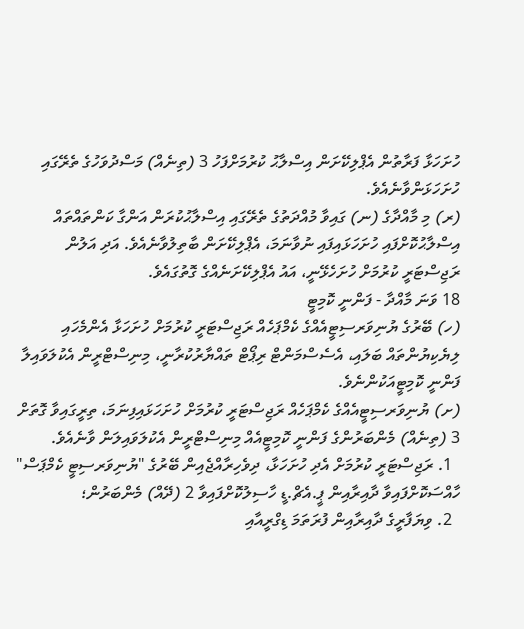ހުށަހަޅާ ފަރާތުން އެޕްލިކޭށަން އިސްލާޙު ކުރުމަށްފަހު 3 (ތިނެއް) މަސްދުވަހުގެ ތެރޭގައި ހުށަހަޅަންވާނެއެވެ.
(ރ) މި މާއްދާގެ (ނ) ގައިވާ މުއްދަތުގެ ތެރޭގައި އިސްލާޙުކުރަން އަންގާ ކަންތައްތައް އިސްލާޙުކޮށްފައި ހުށަހަޅައިފައި ނުވާނަމަ، އެޕްލިކޭށަން ބާތިލުވާނެއެވެ. އަދި އަލުން ރަޖިސްޓަރީ ކުރުމަށް ހުށަހެޅޭނީ، އައު އެޕްލިކޭށަނެއްގެ ގޮތުގައެވެ.
18 ވަނަ މާއްދާ - ފަންނީ ކޮމިޓީ
(ހ) ބޭރުގެ ޔުނިވަރސިޓީއެއްގެ ކެމްޕަހެއް ރަޖިސްޓަރީ ކުރުމަށް ހުށަހަޅާ އެންމެހައި ލިޔެކިޔުންތައް ބަލައި، އެސެސްމަންޓް ރިޕޯޓް ތައްޔާރުކުރާނީ، މިނިސްޓްރީން އެކުލަވައިލާ ފަންނީ ކޮމިޓީއަކުންނެވެ.
(ށ) ޔުނިވަރސިޓީއެއްގެ ކެމްޕަހެއް ރަޖިސްޓަރީ ކުރުމަށް ހުށަހަޅައިފިނަމަ، ތިރީގައިވާ ގޮތަށް 3 (ތިނެއް) މެންބަރުންގެ ފަންނީ ކޮމިޓީއެއް މިނިސްޓްރީން އެކުލަވައިލަން ވާނެއެވެ.
  1. ރަޖިސްޓަރީ ކުރުމަށް އެދި ހުށަހަޅާ، ދިވެހިރާއްޖެއިން ބޭރުގެ "ޔުނިވަރސިޓީ ކެމްޕަސް" ހާއްސަކޮށްފައިވާ ދާއިރާއިން ޕީ.އެޗް.ޑީ ހާސިލުކޮށްފައިވާ 2 (ދޭއް) މެންބަރުން؛
  2. ވިޔަފާރީގެ ދާއިރާއިން ފުރަތަމަ ޑިގްރީއާއި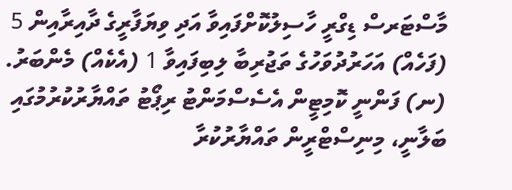މާސްޓަރސް ޑިގްރީ ހާސިލުކޮށްފައިވާ އަދި ވިޔަފާރީގެ ދާއިރާއިން 5 (ފަހެއް) އަހަރުދުވަހުގެ ތަޖުރިބާ ލިބިފައިވާ 1 (އެކެއް) މެންބަރު.
(ނ) ފަންނީ ކޮމިޓީން އެސެސްމަންޓު ރިޕޯޓު ތައްޔާރުކުރުމުގައި ބަލާނީ، މިނިސްޓްރީން ތައްޔާރުކުރާ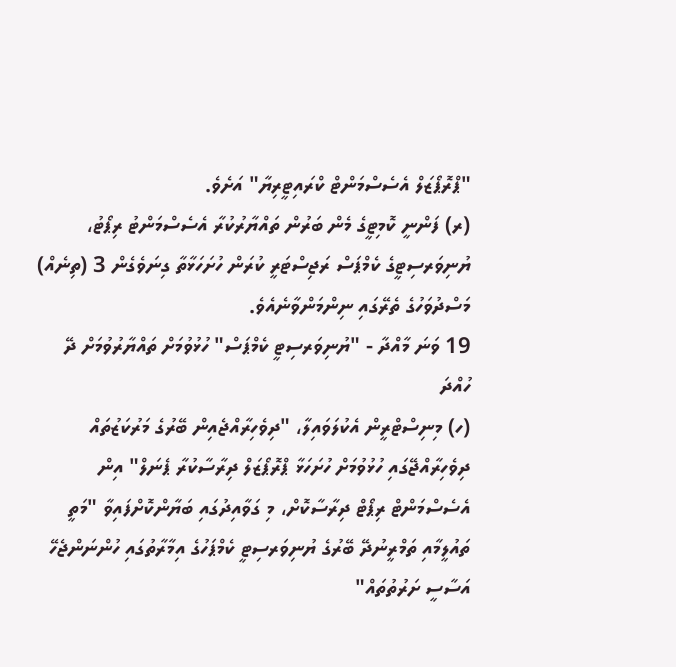"ޕްރޮޕޯޒަލް އެސެސްމަންޓް ކްރައިޓީރިޔާ" އަށެވެ.
(ރ) ފަންނީ ކޮމިޓީގެ މެން ބަރުން ތައްޔާރުކުރާ އެސެސްމަންޓު ރިޕޯޓު، ޔުނިވަރސިޓީގެ ކެމްޕަސް ރަޖިސްޓަރީ ކުރަން ހުށަހަޅާތާ ގިނަވެގެން 3 (ތިނެއް) މަސްދުވަހުގެ ތެރޭގައި ނިންމަންވާނެއެވެ.
19 ވަނަ މާއްދާ - "ޔުނިވަރސިޓީ ކެމްޕަސް" ހުޅުވުމަށް ތައްޔާރުވުމަށް ދޭ ހުއްދަ
(ހ) މިނިސްޓްރީން އެކުލަވައިލާ، "ދިވެހިރާއްޖެއިން ބޭރުގެ މަރުކަޒުތައް ދިވެހިރާއްޖޭގައި ހުޅުވުމަށް ހުށަހަޅާ ޕްރޮޕޯޒަލް ދިރާސާކުރާ ޕެނަލް" އިން އެސެސްމަންޓް ރިޕޯޓް ދިރާސާކޮށް، މި ގަވާއިދުގައި ބަޔާންކޮށްފައިވާ "މަތީ ތައުލީމާއި ތަމްރީނުދޭ ބޭރުގެ ޔުނިވަރސިޓީ ކެމްޕަހުގެ އިމާރާތުގައި ހުންނަންޖެހޭ އަސާސީ ށަރުތުތައް"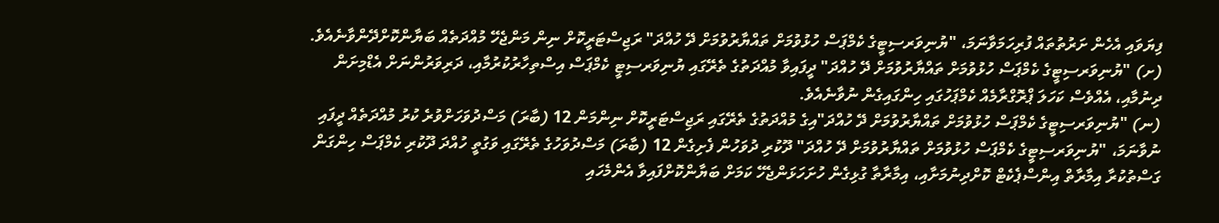ފިޔަވައި އެހެން ށަރުތުތައް ފުރިހަމަވާނަމަ، "ޔުނިވަރސިޓީގެ ކެމްޕަސް ހުޅުވުމަށް ތައްޔާރުވުމަށް ދޭ ހުއްދަ" ރަޖިސްޓަރީކޮށް ނިން މަންޖެހޭ މުއްދަތެއް ބަޔާންކޮށްދޭންވާނެއެވެ.
(ށ) "ޔުނިވަރސިޓީގެ ކެމްޕަސް ހުޅުވުމަށް ތައްޔާރުވުމަށް ދޭ ހުއްދަ" ދީފައިވާ މުއްދަތުގެ ތެރޭގައި ޔުނިވަރސިޓީ ކެމްޕަސް އިސްތިހާރުކުރުމާއި، ދަރިވަރުންނަށް އެޑްމިށަން ދިނުމާއި، އެއްވެސް ކަހަލަ ޕްރޮގްރާމެއް ކެމްޕަހުގައި ހިންގައިގެން ނުވާނެއެވެ.
(ނ) "ޔުނިވަރސިޓީގެ ކެމްޕަސް ހުޅުވުމަށް ތައްޔާރުވުމަށް ދޭ ހުއްދަ"އިގެ މުއްދަތުގެ ތެރޭގައި ރަޖިސްޓަރީކޮށް ނިންމަން 12 (ބާރަ) މަސްދުވަހަށްވުރެ ކުރު މުއްދަތެއް ދީފައި ނުވާނަމަ، "ޔުނިވަރސިޓީގެ ކެމްޕަސް ހުޅުވުމަށް ތައްޔާރުވުމަށް ދޭ ހުއްދަ" ދޫކުރި ދުވަހުން ފެށިގެން 12 (ބާރަ) މަސްދުވަހުގެ ތެރޭގައި ވަގުތީ ހުއްދަ ދޫކުރި ކެމްޕަސް ހިންގަން ގަސްތުކުރާ އިމާރާތް އިންސްޕެކެޓް ކޮށްދިނުމަށާއި، އިމާރާތާ ގުޅިގެން ހުށަހަޅަންޖެހޭ ކަމަށް ބަޔާންކޮށްފައިވާ އެންމެހައި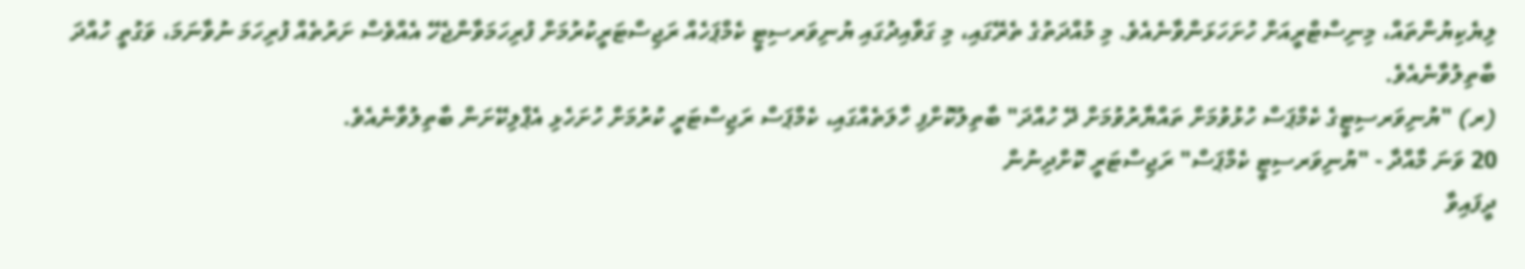ލިޔެކިޔުންތައް، މިނިސްޓްރީއަށް ހުށަހަޅަންވާނެއެވެ. މި މުއްދަތުގެ ތެރޭގައި، މި ގަވާއިދުގައި ޔުނިވަރސިޓީ ކެމްޕަހެއް ރަޖިސްޓަރީކުރުމަށް ފުރިހަމަވާންޖެހޭ އެއްވެސް ށަރުތެއް ފުރިހަމަ ނުވާނަމަ، ވަގުތީ ހުއްދަ ބާތިލުވާނެއެވެ.
(ރ) "ޔުނިވަރސިޓީގެ ކެމްޕަސް ހުޅުވުމަށް ތައްޔާރުވުމަށް ދޭ ހުއްދަ" ބާތިލުކޮށްފި ހާލަތެއްގައި، ކެމްޕަސް ރަޖިސްޓަރީ ކުރުމަށް ހުށަހެޅި އެޕްލިކޭށަން ބާތިލުވާނެއެވެ.
20 ވަނަ މާއްދާ - "ޔުނިވަރސިޓީ ކެމްޕަސް" ރަޖިސްޓަރީ ކޮށްދިނުން
ދީފައިވާ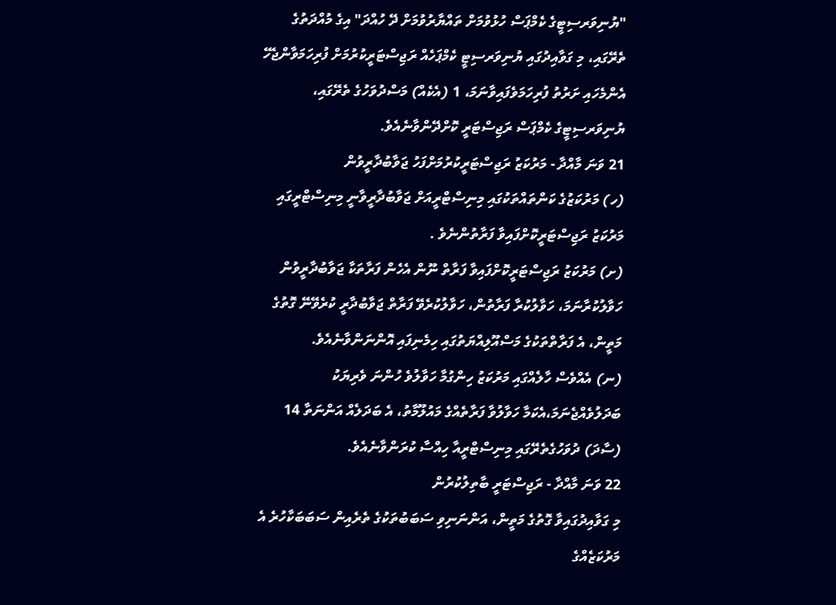"ޔުނިވަރސިޓީގެ ކެމްޕަސް ހުޅުވުމަށް ތައްޔާރުވުމަށް ދޭ ހުއްދަ" އިގެ މުއްދަތުގެ ތެރޭގައި، މި ގަވާއިދުގައި ޔުނިވަރސިޓީ ކެމްޕަހެއް ރަޖިސްޓަރީކުރުމަށް ފުރިހަމަވާންޖެހޭ އެންމެހައި ށަރުތު ފުރިހަމަވެފައިވާނަމަ، 1 (އެކެއް) މަސްދުވަހުގެ ތެރޭގައި، ޔުނިވަރސިޓީގެ ކެމްޕަސް ރަޖިސްޓަރީ ކޮށްދޭންވާނެއެވެ.
21 ވަނަ މާއްދާ - މަރުކަޒު ރަޖިސްޓަރީކުރުމަށްފަހު ޖަވާބުދާރީވުން
(ހ) މަރުކަޒުގެ ކަންތައްތަކުގައި މިނިސްޓްރީއަށް ޖަވާބުދާރީވާނީ މިނިސްޓްރީގައި މަރުކަޒު ރަޖިސްޓަރީކޮށްފައިވާ ފަރާތުންނެވެ .
(ށ) މަރުކަޒު ރަޖިސްޓަރީކޮށްފައިވާ ފަރާތް ނޫން އެހެން ފަރާތަކާ ޖަވާބުދާރީވުން ހަވާލުކުރާނަމަ، ހަވާލުކުރާ ފަރާތުން، ހަވާލުކުރެވޭ ފަރާތް ޖަވާބުދާރީ ކުރެވޭނޭ ގޮތުގެ މަތީން، އެ ފަރާތްތަކުގެ މަސްއޫލިއްޔަތުގައި ހިމެނިފައި އޮންނަންވާނެއެވެ.
(ނ) އެއްވެސް ހާލެއްގައި މަރުކަޒު ހިންގުމާ ހަވާލުވެ ހުންނަ ވެރިޔަކު ބަދަލުވެއްޖެނަމަ،އެކަމާ ހަވާލުވާ ފަރާތެއްގެ މައުލޫމާތު، އެ ބަދަލެއް އަންނަތާ 14 (ސާދަ) ދުވަހުގެތެރޭގައި މިނިސްޓްރީއާ ހިއްސާ ކުރަންވާނެއެވެ.
22 ވަނަ މާއްދާ - ރަޖިސްޓަރީ ބާތިލުކުރުން
މި ގަވާއިދުގައިވާ ގޮތުގެ މަތީން، އަންނަނިވި ސަބަބުތަކުގެ ތެރެއިން ސަބަބަކާހުރެ އެ މަރުކަޒެއްގެ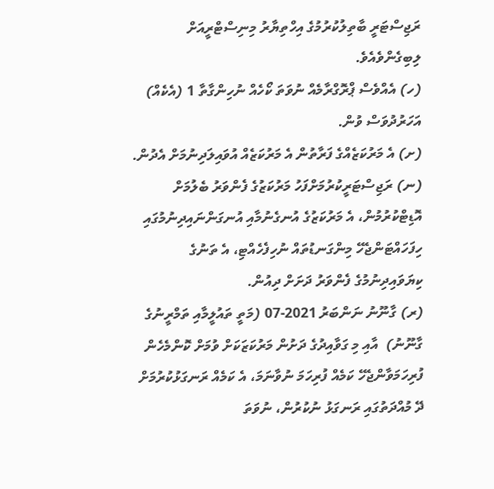ރަޖިސްޓަރީ ބާތިލުކުރުމުގެ އިހްތިޔާރު މިނިސްޓްރީއަށް ލިބިގެންވެއެވެ.
(ހ) އެއްވެސް ޕްރޮގްރާމެއް ނުވަތަ ކޯހެއް ނުހިންގާތާ 1 (އެކެއް) އަހަރުދުވަސް ވުން.
(ށ) އެ މަރުކަޒެއްގެ ފަރާތުން އެ މަރުކަޒެއް އުވައިލަދިނުމަށް އެދުން.
(ނ) ރަޖިސްޓަރީކުރުމަށްފަހު މަރުކަޒުގެ ފެންވަރު ބެލުމަށް އޮޑިޓްކުރުމުން، އެ މަރުކަޒުގެ އުނގެނުމާއި އުނގަންނައިދިނުމުގައި ހިފަހައްޓަންޖެހޭ މިންގަނޑުތައް ނުހިފެހެއްޓި، އެ ތަނުގެ ކިޔަވައިދިނުމުގެ ފެންވަރު ދަށަށް ދިއުން.
(ރ) ގާނޫނު ނަންބަރު 2021-07 (މަތީ ތައުލީމާއި ތަމްރީނުގެ ގާނޫނު)  އާއި މި ގަވާއިދުގެ ދަށުން މަރުކަޒަކަށް ވުމަށް ކޮންމެހެން ފުރިހަމަވާންޖެހޭ ކަމެއް ފުރިހަމަ ނުވާނަމަ، އެ ކަމެއް ރަނގަޅުކުރުމަށް ދޭ މުއްދަތުގައި ރަނގަޅު ނުކުރުން، ނުވަތަ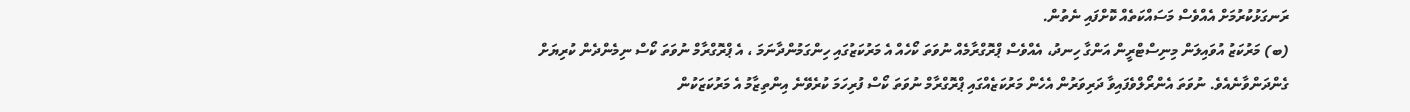ރަނގަޅުކުރުމަށް އެއްވެސް މަސައްކަތެއް ކޮށްފައި ނެތުން.
(ބ) މަރުކަޒު އުވައިލަން މިނިސްޓްރީން އަންގާ ހިނދު، އެއްވެސް ޕްރޮގްރާމެއް ނުވަތަ ކޯހެއް އެ މަރުކަޒުގައި ހިންގަމުންދާނަމަ ، އެ ޕްރޮގްރާމް ނުވަތަ ކޯސް ނިމެންދެން ކުރިޔަށް ގެންދަންވާނެއެވެ. ނުވަތަ އެންރޯލްވެފައިވާ ދަރިވަރުން އެހެން މަރުކަޒެއްގައި ޕްރޮގްރާމް ނުވަތަ ކޯސް ފުރިހަމަ ކުރެވޭނެ އިންތިޒާމު އެ މަރުކަޒަކުން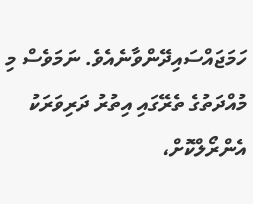ހަމަޖައްސައިދޭންވާނެއެވެ. ނަމަވެސް މި މުއްދަތުގެ ތެރޭގައި އިތުރު ދަރިވަރަކު އެންރޯލްކޮށް،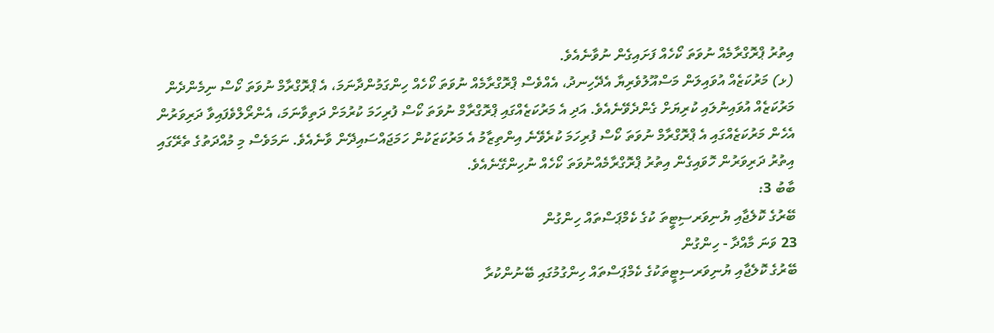އިތުރު ޕްރޮގްރާމެއް ނުވަތަ ކޯހެއް ފަށައިގެން ނުވާނެއެވެ.
(ޅ) މަރުކަޒެއް އުވައިލަން މަސްއޫލުވެރިޔާ އެދޭހިނދު، އެއްވެސް ޕްރޮގްރާމެއް ނުވަތަ ކޯހެއް ހިންގަމުންދާނަމަ، އެ ޕްރޮގްރާމް ނުވަތަ ކޯސް ނިމެންދެން މަރުކަޒެއް އުވައިނުލައި ކުރިޔަށް ގެންދެވޭނެއެވެ. އަދި އެ މަރުކަޒެއްގައި ޕްރޮގްރާމް ނުވަތަ ކޯސް ފުރިހަމަ ކުރުމަށް ދަތިވާނަމަ، އެންރޯލްވެފައިވާ ދަރިވަރުން އެހެން މަރުކަޒެއްގައި އެ ޕްރޮގްރާމް ނުވަތަ ކޯސް ފުރިހަމަ ކުރެވޭނެ އިންތިޒާމު އެ މަރުކަޒަކުން ހަމަޖައްސައިދޭން ވާނެއެވެ. ނަމަވެސް މި މުއްދަތުގެ ތެރޭގައި އިތުރު ދަރިވަރުން ހޮވައިގެން އިތުރު ޕްރޮގްރާމެއްނުވަތަ ކޯހެއް ނުހިންގޭނެއެވެ.
ބާބު 3:
ބޭރުގެ ކޮލެޖާއި ޔުނިވަރސިޓީތަ ކުގެ ކެމްޕަސްތައް ހިންގުން
23 ވަނަ މާއްދާ - ހިންގުން
ބޭރުގެ ކޮލެޖާއި ޔުނިވަރސިޓީތަކުގެ ކެމްޕަސްތައް ހިންގުމުގައި ބޭނުންކުރާ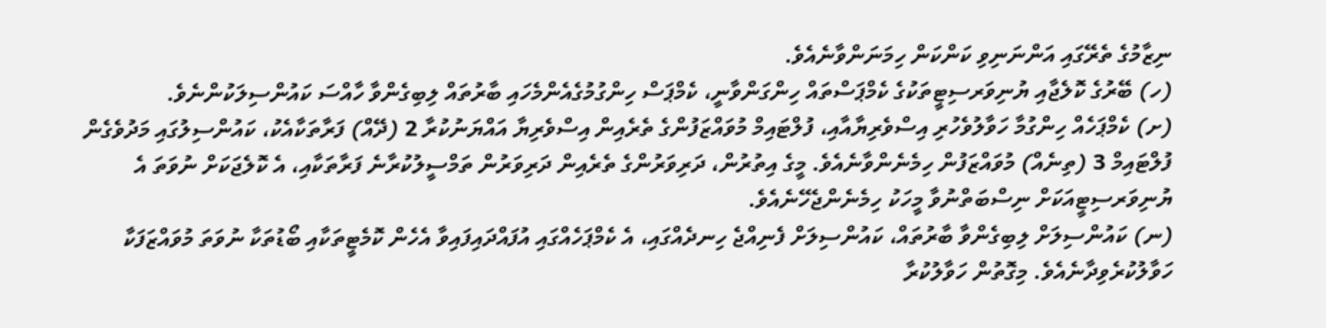ނިޒާމުގެ ތެރޭގައި އަންނަނިވި ކަންކަން ހިމަނަންވާނެއެވެ.
(ހ) ބޭރުގެ ކޮލެޖާއި ޔުނިވަރސިޓީތަކުގެ ކެމްޕަސްތައް ހިންގަންވާނީ، ކެމްޕަސް ހިންގުމުގެއެންމެހައި ބާރުތައް ލިބިގެންވާ ހާއްސަ ކައުންސިލަކުންނެވެ.
(ށ) ކެމްޕަހެއް ހިންގުމާ ހަވާލުވެހުރި އިސްވެރިޔާއާއި، ފުލްޓައިމް މުވައްޒަފުންގެ ތެރެއިން އިސްވެރިޔާ އައްޔަނުކުރާ 2 (ދޭއް) ފަރާތަކާއެކު، ކައުންސިލުގައި މަދުވެގެން ފުލްޓައިމް 3 (ތިނެއް) މުވައްޒަފުން ހިމެނެންވާނެއެވެ. މީގެ އިތުރުން، ދަރިވަރުންގެ ތެރެއިން ދަރިވަރުން ތަމްސީލުކުރާނެ ފަރާތަކާއި، އެ ކޮލެޖަކަށް ނުވަތަ އެ ޔުނިވަރސިޓީއަކަށް ނިސްބަތްނުވާ މީހަކު ހިމެނެންޖެހޭނެއެވެ.
(ނ) ކައުންސިލަށް ލިބިގެންވާ ބާރުތައް، ކައުންސިލަށް ފެނިއްޖެ ހިނދެއްގައި، އެ ކެމްޕަހެއްގައި އުފައްދައިފައިވާ އެހެން ކޮމެޓީތަކާއި ބޯޑުތަކާ ނުވަތަ މުވައްޒަފަކާ ހަވާލުކުރެވިދާނެއެވެ. މިގޮތުން ހަވާލުކުރާ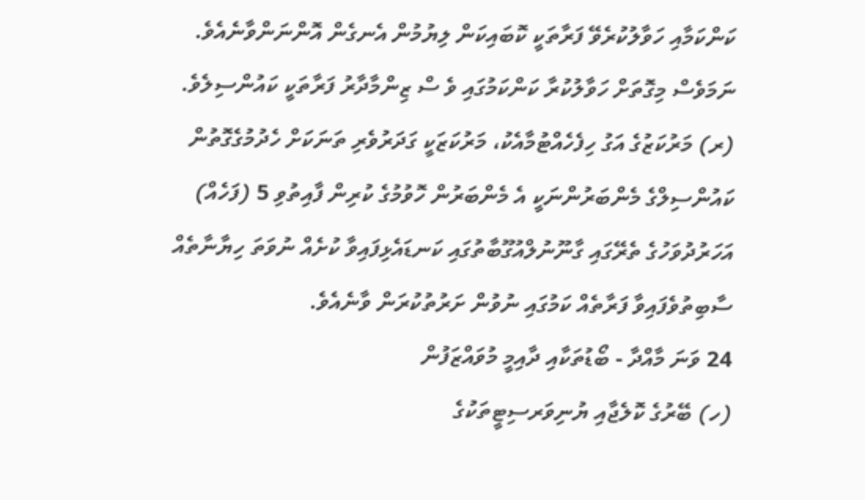ކަންކަމާއި ހަވާލުކުރެވޭ ފަރާތަކީ ކޮބައިކަން ލިޔުމުން އެނގެން އޮންނަންވާނެއެވެ. ނަމަވެސް މިގޮތަށް ހަވާލުކުރާ ކަންކަމުގައި ވެ ސް ޒިންމާދާރު ފަރާތަކީ ކައުންސިލެވެ.
(ރ) މަރުކަޒުގެ އަގު ހިފެހެއްޓުމާއެކު، މަރުކަޒަކީ ގަދަރުވެރި ތަނަކަށް ހެދުމުގެގޮތުން ކައުންސިލްގެ މެންބަރުންނަކީ އެ މެންބަރުން ހޮވުމުގެ ކުރިން ފާއިތުވި 5 (ފަހެއް) އަހަރުދުވަހުގެ ތެރޭގައި ގާނޫނުލްއުގޫބާތުގައި ކަނޑައެޅިފައިވާ ކުށެއް ނުވަތަ ހިޔާނާތެއް ސާބިތުވެފައިވާ ފަރާތެއް ކަމުގައި ނުވުން ށަރުތުކުރަން ވާނެއެވެ.
24 ވަނަ މާއްދާ - ބޯޑުތަކާއި ދާއިމީ މުވައްޒަފުން
(ހ) ބޭރުގެ ކޮލެޖާއި ޔުނިވަރސިޓީތަކުގެ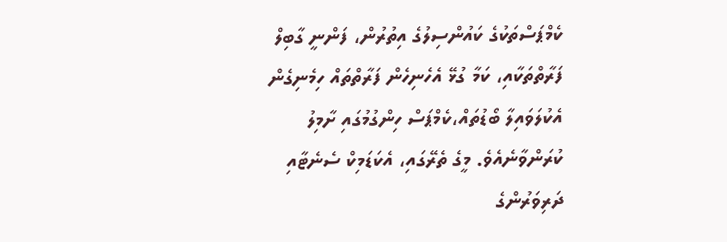ކެމްޕަސްތަކުގެ ކައުންސިލުގެ އިތުރުން، ފަންނީ ގާބިލް ފަރާތްތަކާއި، ކަމާ ގުޅޭ އެހެނިހެން ފަރާތްތައް ހިމެނިގެން އެކުލަވައިލާ ބޯޑުތައް،ކެމްޕަސް ހިންގުމުގައި ށާމިލު ކުރަންވާނެއެވެ. މީގެ ތެރޭގައި، އެކަޑަމިކް ސެނެޓާއި ދަރިވަރުންގެ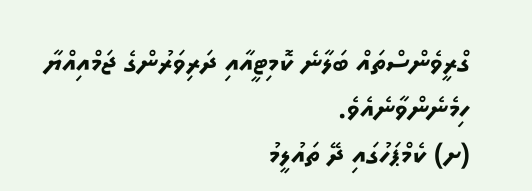ގްރީވެންސްތައް ބަލާނެ ކޮމިޓީއާއި ދަރިވަރުންގެ ޖަމްއިއްޔާ ހިމެނެންވާނެއެވެ.
(ށ) ކެމްޕަހުގައި ދޭ ތައުލީމު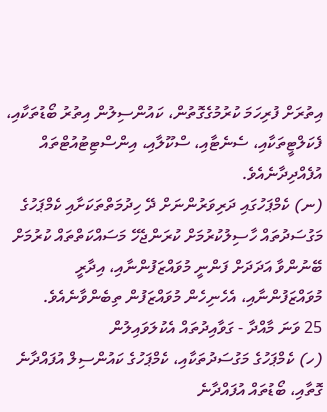އިތުރަށް ފުރިހަމަ ކުރުމުގެގޮތުން، ކައުންސިލުން އިތުރު ބޯޑުތަކާއި، ފެކަލްޓީތަކާއި، ސެނެޓާއި، ސްކޫލާއި، އިންސްޓިޓުއުޓްތައް އުފެއްދިދާނެއެވެ.
(ނ) ކެމްޕަހުގައި ދަރިވަރުންނަށް ދޭ ހިދުމަތްތަކަށާއި ކެމްޕަހުގެ މަގުސަދުތައް ހާސިލުކުރުމަށް ކުރަންޖެހޭ މަސައްކަތްތައް ކުރުމަށް ބޭނުންވާ އަދަދަށް ފަންނީ މުވައްޒަފުންނާއި، އިދާރީ މުވައްޒަފުންނާއި، އެހެނިހެން މުވައްޒަފުން ތިބެންވާނެއެވެ.
25 ވަނަ މާއްދާ - ގަވާއިދުތައް އެކުލަވައިލުން
(ހ) ކެމްޕަހުގެ މަގުސަދުތަކާއި، ކެމްޕަހުގެ ކައުންސިލް އުފައްދާނެ ގޮތާއި، ބޯޑުތައް އުފައްދާނެ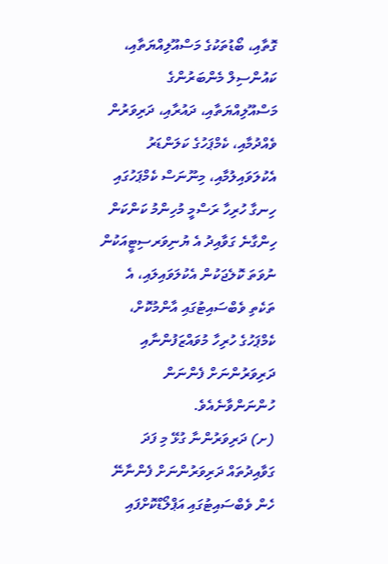ގޮތާއި، ބޯޑުތަކުގެ މަސްއޫލިއްޔަތާއި، ކައުންސިލް މެންބަރުންގެ މަސްއޫލިއްޔަތާއި، ދައުރާއި، ދަރިވަރުން ވެއްދުމާއި، ކެމްޕަހުގެ ކަލަންޑަރު އެކުލަވައިލުމާއި، މިނޫނަސް ކެމްޕަހުގައި ހިނގާ ހުރިހާ ރަސްމީ މުހިންމު ކަންކަން ހިންގާނެ ގަވާއިދު އެ ޔުނިވަރސިޓީއަކުން ނުވަތަ ކޮލެޖަކުން އެކުލަވައިލައި، އެ ތަކެތި ވެބްސައިޓުގައި އާންމުކޮށް، ކެމްޕަހުގެ ހުރިހާ މުވައްޒަފުންނާއި ދަރިވަރުންނަށް ފެންނަން ހުންނަންވާނެއެވެ.
(ށ) ދަރިވަރުންނާ ގުޅޭ މި ފަދަ ގަވާއިދުތައް ދަރިވަރުންނަށް ފެންނާނޭ ހެން ވެބްސައިޓުގައި އަޕްލޯޑްކޮށްފައި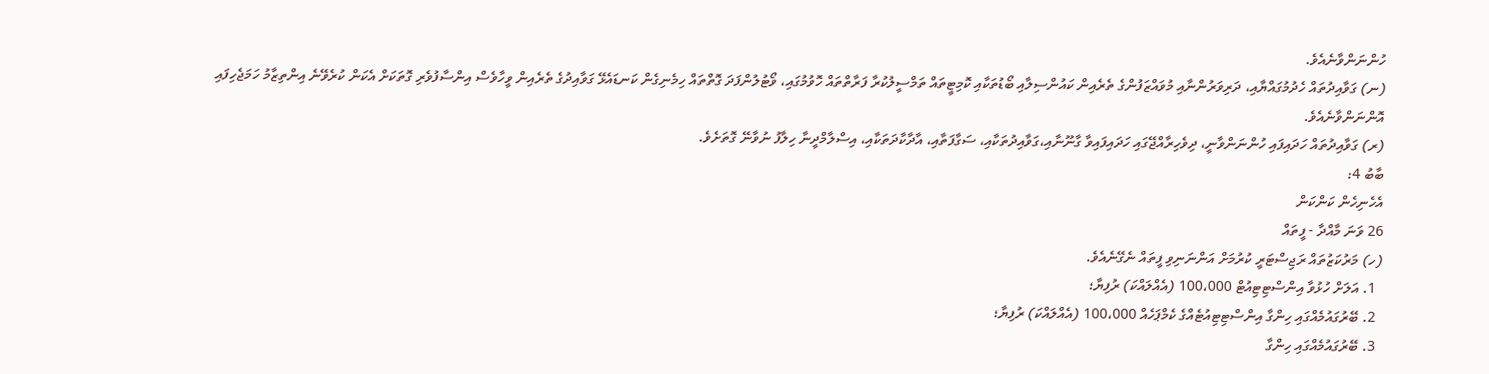ހުންނަންވާނެއެވެ.
(ނ) ގަވާއިދުތައް ހެދުމުގައްޔާއި، ދަރިވަރުންނާއި މުވައްޒަފުންގެ ތެރެއިން ކައުންސިލާއި ބޯޑުތަކާއި ކޮމިޓީތައް ތަމްސީލުކުރާ ފަރާތްތައް ހޮވުމުގައި، ވޯޓުލުންފަދަ ގޮތްތައް ހިމެނިގެން ކަނޑައެޅޭ ގަވާއިދުގެ ތެރެއިން ވީހާވެސް އިންސާފުވެރި ގޮތަކަށް އެކަން ކުރެވޭނެ އިންތިޒާމު ހަމަޖެހިފައި އޮންނަންވާނެއެވެ.
(ރ) ގަވާއިދުތައް ހަދައިފައި ހުންނަންވާނީ، ދިވެހިރާއްޖޭގައި ހަދައިފައިވާ ގާނޫނާއި،ގަވާއިދުތަކާއި، ސަގާފަތާއި، އާދާކާދަތަކާއި، އިސްލާމްދީނާ ހިލާފު ނުވާނޭ ގޮތަށެވެ.
ބާބު 4:
އެހެނިހެން ކަންކަން
26 ވަނަ މާއްދާ - ފީތައް
(ހ) މަރުކަޒުތައް ރަޖިސްޓަރީ ކުރުމަށް އަންނަނިވި ފީތައް ނެގޭނެއެވެ.
  1. އަލަށް ހުޅުވާ އިންސްޓިޓިއުޓް 100،000 (އެއްލައްކަ) ރުފިޔާ؛
  2. ބޭރުގައުމެއްގައި ހިންގާ އިންސްޓިޓިއުޓެއްގެ ކެމްޕަހެއް 100،000 (އެއްލައްކަ) ރުފިޔާ؛
  3. ބޭރުގައުމެއްގައި ހިންގާ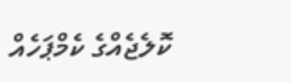ކޮލެޖެއްގެ ކެމްޕަހެއް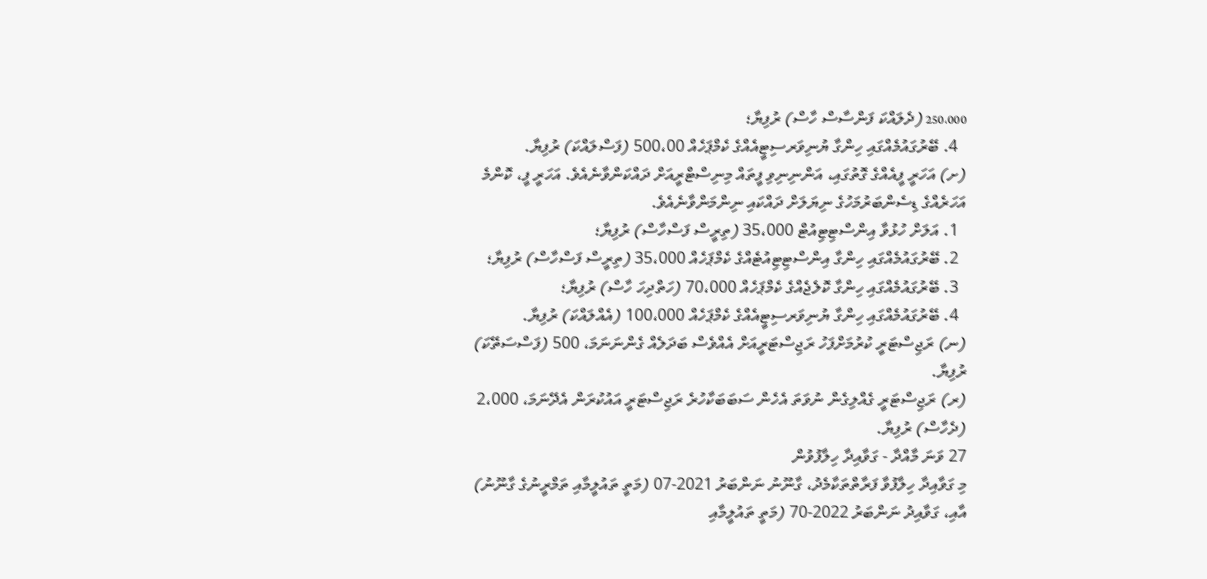250،000 (ދެލައްކަ ފަންސާސް ހާސް) ރުފިޔާ؛
  4. ބޭރުގައުމެއްގައި ހިންގާ ޔުނިވަރސިޓީއެއްގެ ކެމްޕަހެއް 500،00 (ފަސްލައްކަ) ރުފިޔާ.
(ށ) އަހަރީ ފީއެއްގެ ގޮތުގައި، އަންނިނިވި ފީތައް މިނިސްޓްރީއަށް ދައްކަންވާނެއެވެ. އަހަރީ ފީ، ކޮންމެ އަހަރެއްގެ ޑިސެންބަރުމަހުގެ ނިޔަލަށް ދައްކައި ނިންމަންވާނެއެވެ.
  1. އަލަށް ހުޅުވާ އިންސްޓިޓިއުޓް 35،000 (ތިރީސް ފަސްހާސް) ރުފިޔާ؛
  2. ބޭރުގައުމެއްގައި ހިންގާ އިންސްޓިޓިއުޓެއްގެ ކެމްޕަހެއް 35،000 (ތިރީސް ފަސްހާސް) ރުފިޔާ؛
  3. ބޭރުގައުމެއްގައި ހިންގާ ކޮލެޖެއްގެ ކެމްޕަހެއް 70،000 (ހަތްދިހަ ހާސް) ރުފިޔާ؛
  4. ބޭރުގައުމެއްގައި ހިންގާ ޔުނިވަރސިޓީއެއްގެ ކެމްޕަހެއް 100،000 (އެއްލައްކަ) ރުފިޔާ.
(ނ) ރަޖިސްޓަރީ ކުރުމަށްފަހު ރަޖިސްޓަރީއަށް އެއްވެސް ބަދަލެއް ގެންނަނަމަ، 500 (ފަސްސަތޭކަ) ރުފިޔާ.
(ރ) ރަޖިސްޓަރީ ގެއްލިގެން ނުވަތަ އެހެން ސަބަބަކާހުރެ ރަޖިސްޓަރީ އައުކުރަން އެދޭނަމަ، 2،000 (ދެހާސް) ރުފިޔާ.
27 ވަނަ މާއްދާ - ގަވާއިދާ ހިލާފުވުން
މި ގަވާއިދާ ހިލާފުވާ ފަރާތްތަކާމެދު، ގާނޫނު ނަންބަރު 2021-07 (މަތީ ތައުލީމާއި ތަމްރީނުގެ ގާނޫނު)  އާއި، ގަވާއިދު ނަންބަރު 2022-70 (މަތީ ތައުލީމާއި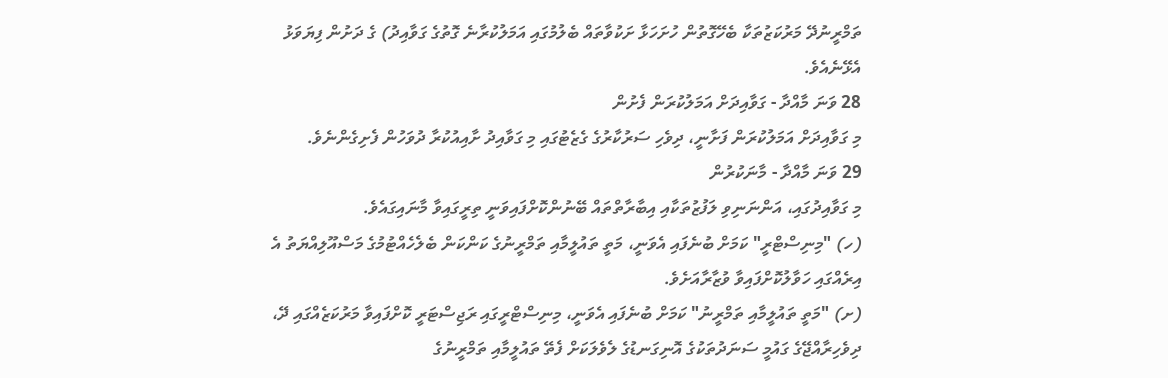ތަމްރީނުދޭ މަރުކަޒުތަކާ ބެހޭގޮތުން ހުށަހަޅާ ށަކުވާތައް ބެލުމުގައި އަމަލުކުރާނެ ގޮތުގެ ގަވާއިދު) ގެ ދަށުން ފިޔަވަޅު އެޅޭނެއެވެ.
28 ވަނަ މާއްދާ - ގަވާއިދަށް އަމަލުކުރަން ފެށުން
މި ގަވާއިދަށް އަމަލުކުރަން ފަށާނީ، ދިވެހި ސަރުކާރުގެ ގެޒެޓުގައި މި ގަވާއިދު ށާއިއުކުރާ ދުވަހުން ފެށިގެންނެވެ.
29 ވަނަ މާއްދާ - މާނަކުރުން
މި ގަވާއިދުގައި، އަންނަނިވި ލަފުޒުތަކާއި އިބާރާތްތައް ބޭނުންކޮށްފައިވަނީ ތިރީގައިވާ މާނައިގައެވެ.
(ހ) "މިނިސްޓްރީ" ކަމަށް ބުނެފައި އެވަނީ، މަތީ ތައުލީމާއި ތަމްރީނުގެ ކަންކަން ބެލެހެއްޓުމުގެ މަސްއޫލިއްޔަތު އެ އިރެއްގައި ހަވާލުކޮށްފައިވާ ވުޒާރާއަށެވެ.
(ށ) "މަތީ ތައުލީމާއި ތަމްރީނު" ކަމަށް ބުނެފައި އެވަނީ، މިނިސްޓްރީގައި ރަޖިސްޓަރީ ކޮށްފައިވާ މަރުކަޒެއްގައި ދޭ، ދިވެހިރާއްޖޭގެ ގައުމީ ސަނަދުތަކުގެ އޮނިގަނޑުގެ ލެވެލަކަށް ފެތޭ ތައުލީމާއި ތަމްރީނުގެ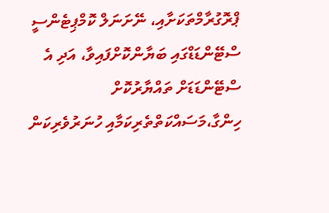ޕްރޮގުރާމްތަކަށާއި، ނޭށަނަލް ކޮމްޕިޓެންސީ ސްޓޭންޑަޑްގައި ބަޔާންކޮށްފައިވާ، އަދި އެ ސްޓޭންޑަޑަށް ތައްޔާރުކޮށް ހިންގާ،މަސައްކަތްތެރިކަމާއި ހުނަރުވެރިކަން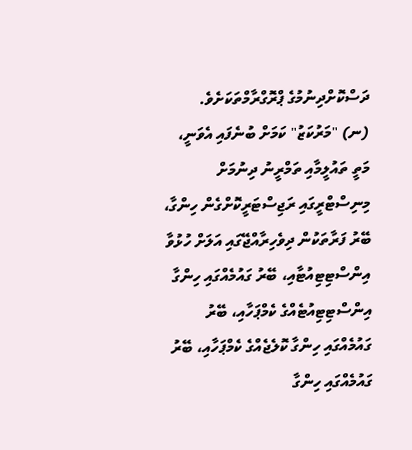ދަސްކޮށްދިނުމުގެ ޕްރޮގްރާމްތަކަށެވެ.
(ނ) "މަރުކަޒު" ކަމަށް ބުނެފައި އެވަނީ، މަތީ ތައުލީމާއި ތަމްރީނު ދިނުމަށް މިނިސްޓްރީގައި ރަޖިސްޓަރީކޮށްގެން ހިންގާ، ބޭރު ފަރާތަކުން ދިވެހިރާއްޖޭގައި އަލަށް ހުޅުވާ އިންސްޓިޓިއުޓާއި، ބޭރު ގައުމެއްގައި ހިންގާ އިންސްޓިޓިއުޓެއްގެ ކެމްޕަހާއި، ބޭރު ގައުމެއްގައި ހިންގާ ކޮލެޖެއްގެ ކެމްޕަހާއި، ބޭރު ގައުމެއްގައި ހިންގާ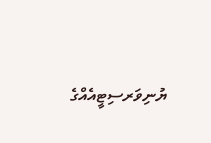ޔުނިވަރސިޓީއެއްގެ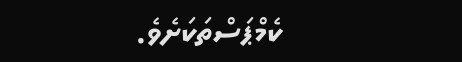ކެމްޕަސްތަކަށެވެ.